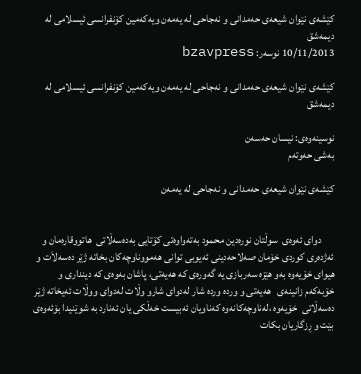كێشه‌ی‌ نێوان شیعه‌ی‌ حه‌مدانی‌ و نه‌جاحی‌ له‌ یه‌مه‌ن ویه‌كه‌مین كۆنفرانسی‌ ئیسلامی‌ له‌ دیمه‌شق
10/11/2013 نوسەر: bzavpress

كێشه‌ی‌ نێوان شیعه‌ی‌ حه‌مدانی‌ و نه‌جاحی‌ له‌ یه‌مه‌ن ویه‌كه‌مین كۆنفرانسی‌ ئیسلامی‌ له‌ دیمه‌شق

نوسینەوەی: نیسان حەسەن
بەشی حەوتەم

كێشه‌ی‌ نێوان شیعه‌ی‌ حه‌مدانی‌ و نه‌جاحی‌ له‌ یه‌مه‌ن


      دوای‌ ئه‌وه‌ی‌  سوڵتان نورەدین محمود به‌ته‌واوه‌تی‌ كۆتایی‌ به‌دەسەڵاتی  هاتووقاره‌مان و ئه‌ژده‌ری‌ كوردی‌ خۆمان صەلاحەدینی ئەیوبی توانی‌ هه‌مووناوچه‌كان بخاته‌ ژێر ده‌سه‌لاَت و هیوای‌ خۆیه‌وه‌ به‌و هێزه‌ سه‌ربازی‌ یه‌ گه‌وره‌ی‌ كه‌ هه‌یه‌تی‌، پاشان به‌وەی کە دینداری‌ و خۆبه‌كه‌م زانینه‌ی‌   هه‌یه‌تی‌ و ورده‌ ورده‌ شار له‌دوای‌ شارو وڵات له‌دوای‌ ووڵات ئه‌یخاته‌ ژێر دەسەڵاتی  خۆیه‌وه‌ ،له‌ناوچه‌كانه‌وه‌ كه‌ناویان ئه‌بیست خه‌ڵكی‌ یان ئه‌نارد به‌ شوێنیدا بۆئه‌وه‌ی‌ بێت و ڕزگاریان بكات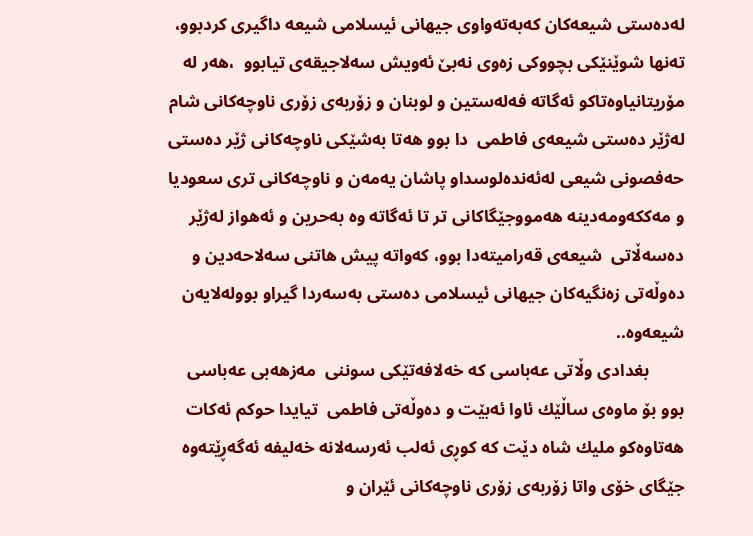له‌ده‌ستی‌ شیعه‌كان كه‌به‌ته‌واوی‌ جیهانی‌ ئیسلامی‌ شیعه‌ داگیری‌ كردبوو، ته‌نها شوێنێكی‌ بچووكی‌ زه‌وی‌ نه‌بێ‌ ئه‌ویش سه‌لاجیقه‌ی‌ تیابوو  ،هه‌ر له‌ مۆریتانیاوه‌تاكو ئه‌گاته‌ فەلەستین و لوبنان و زۆربه‌ی‌ زۆری‌ ناوچه‌كانی‌ شام له‌ژێر ده‌ستی‌ شیعه‌ی‌ فاطمی ‌ دا بوو هه‌تا به‌شێكی‌ ناوچه‌كانی‌ ژێر ده‌ستی‌ حەفصونی‌ شیعی‌ له‌ئه‌نده‌لوسداو پاشان یه‌مه‌ن و ناوچه‌كانی‌ تری‌ سعودیا و مه‌ككه‌ومه‌دینه‌ هه‌مووجێگاكانی‌ تر تا ئه‌گاته‌ وە بەحرین و ئه‌هواز له‌ژێر دەسەڵاتی  شیعه‌ی‌ قه‌رامیته‌دا بوو، کەواتە پیش هاتنی سەلاحەدین و دەوڵەتی زەنگیەکان جیهانی ئیسلامی دەستی بەسەردا گیراو بوولەلایەن شیعەوە..
        بغدادی‌ وڵاتی‌ عه‌باسی‌ كه‌ خه‌لافه‌تێكی‌ سوننی  مه‌زهه‌بی‌ عه‌باسی‌ بوو بۆ ماوه‌ی‌ ساڵێك ئاوا ئه‌بێت و ده‌وڵه‌تی‌ فاطمی ‌ تیایدا حوكم ئه‌كات هه‌تاوه‌كو ملیك شاه دێت كه‌ كوڕی‌ ئه‌لب ئه‌رسه‌لانه‌ خه‌لیفه‌ ئه‌گه‌ڕێته‌وه‌ جێگای‌ خۆی‌ واتا زۆربه‌ی‌ زۆری‌ ناوچه‌كانی‌ ئێران و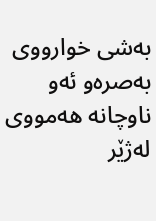به‌شی‌ خوارووی‌ بەصره‌و ئه‌و ناوچانه‌ هه‌مووی‌ له‌ژێر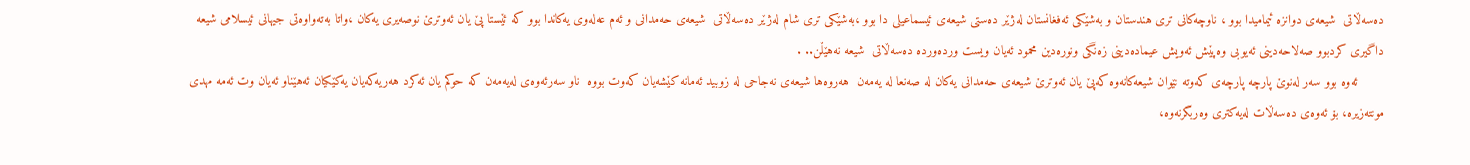دەسەڵاتی  شیعه‌ی‌ دوانزە ئیمامیدا بوو ، ناوچه‌كانی‌ تری‌ هندستان و به‌شێكی‌ ئه‌فغانستان له‌ژێر ده‌ستی‌ شیعه‌ی‌ ئیسماعیلی‌ دا بوو ،‌به‌شێكی‌ تری‌ شام له‌ژێر دەسەڵاتی  شیعه‌ی‌ حه‌مدانی‌ و ئه‌م عه‌له‌وی‌ یەکاندا بوو كه‌ ئێستا پێ‌ یان ئه‌وترێ‌ نوصه‌یری‌ یه‌كان ،واتا به‌ته‌واوه‌تی‌ جیهانی‌ ئیسلامی‌ شیعه‌ داگیری‌ كردبوو صەلاحەدینی ئەیوبی وه‌پێش ئه‌ویش عیمادەدینی‌ زه‌نگی‌ ونورەدین محمود ئه‌یان ویست ورده‌ورده‌ دەسەڵاتی  شیعه‌ نه‌هێڵن.. .
       ئه‌وه‌ بوو سه‌ر له‌نوێ‌ پارچه‌ پارچه‌ی‌ كه‌وته‌ نێوان شیعه‌كانه‌وه‌ كه‌پێ‌ یان ئه‌وترێ‌ شیعه‌ی‌ حه‌مدانی‌ یه‌كان له‌ صه‌نعا له‌ یه‌مه‌ن  هه‌روه‌ها شیعه‌ی‌ نه‌جاحی‌ له‌ زوبید ئه‌مانه‌ كێشه‌یان كه‌وت بووه‌  ناو سه‌رئەوەی له‌یه‌مه‌ن كه‌ حوكم یان ئه‌كرد هه‌ریه‌كه‌یان یه‌كێكیان ئه‌هێناو ئه‌یان وت ئه‌مه‌ مهدی‌ مونتەزیرە، بۆ ئەوەی دەسەڵات لەیەکتری وەربگرنەوە،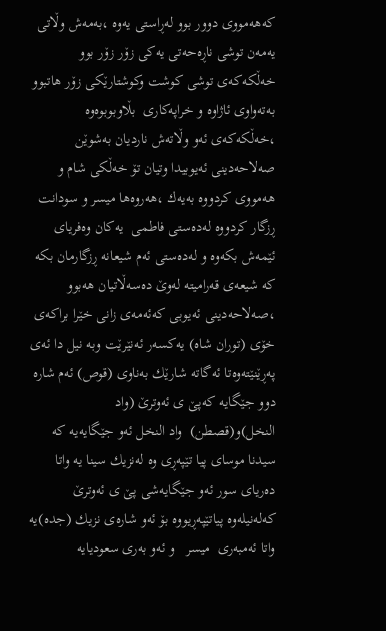كه‌هه‌مووی‌ دوور بوو له‌ڕاستی‌ یه‌وه‌ ،به‌مه‌ش وڵاتی‌ یه‌مه‌ن توشی‌ ناڕه‌حه‌تی‌ یه‌كی‌ زۆر زۆر بوو خه‌ڵكه‌كه‌ی‌ توشی‌ كوشت وكوشتارێكی‌ زۆر هاتبوو به‌ته‌واوی‌ ئاژاوه و خراپەکاری  بڵاوبوبوەوه‌ ،خه‌ڵكه‌كه‌ی‌ ئه‌و وڵاته‌ش ناردیان به‌شوێن صەلاحەدینی ئەیوبیدا وتیان تۆ خه‌ڵكی‌ شام و هه‌مووی‌ كردووه‌ به‌یه‌ك ،هەروەها میسر و سودانت ڕزگار كردووه‌ له‌ده‌ستی‌ فاطمی ‌ یه‌كان وه‌فریای‌ ئێمه‌ش بكه‌وه‌ و له‌ده‌ستی‌ ئه‌م شیعانه‌ ڕزگارمان بكه‌ كه‌ شیعه‌ی‌ قه‌رامیته‌ له‌وێ‌ دەسەڵاتیان هەبوو ،صەلاحەدینی ئەیوبی كه‌ئه‌مه‌ی‌ زانی‌ خێرا براكه‌ی‌ خۆی‌ (توران شاه‌) یه‌كسه‌ر ئه‌نێرێت وبه‌ نیل دا ئه‌ی‌ په‌ڕێنێته‌وه‌تا ئه‌گاته‌ شارێك به‌ناوی‌ (قوص) ئه‌م شاره‌ دوو جێگایه‌ كه‌پێ‌ ی‌ ئه‌وترێ‌ (واد النخل)و(قصطن)  واد النخل ئه‌و جێگایه‌یه‌ كه‌ سیدنا موسای‌ پیا تێپه‌ڕی‌ وه‌ له‌نزیك سینا یه‌ واتا ده‌ریای‌ سور ئه‌و جێگایه‌شی‌ پێ‌ ی‌ ئه‌وترێ‌  كه‌له‌نیله‌وه‌ پیاتێپه‌ڕیووه‌ بۆ ئه‌و شاره‌ی‌ نزیك (جده‌)یه‌ واتا ئه‌مبه‌ری‌  میسر   و ئه‌و به‌ری‌ سعودیایە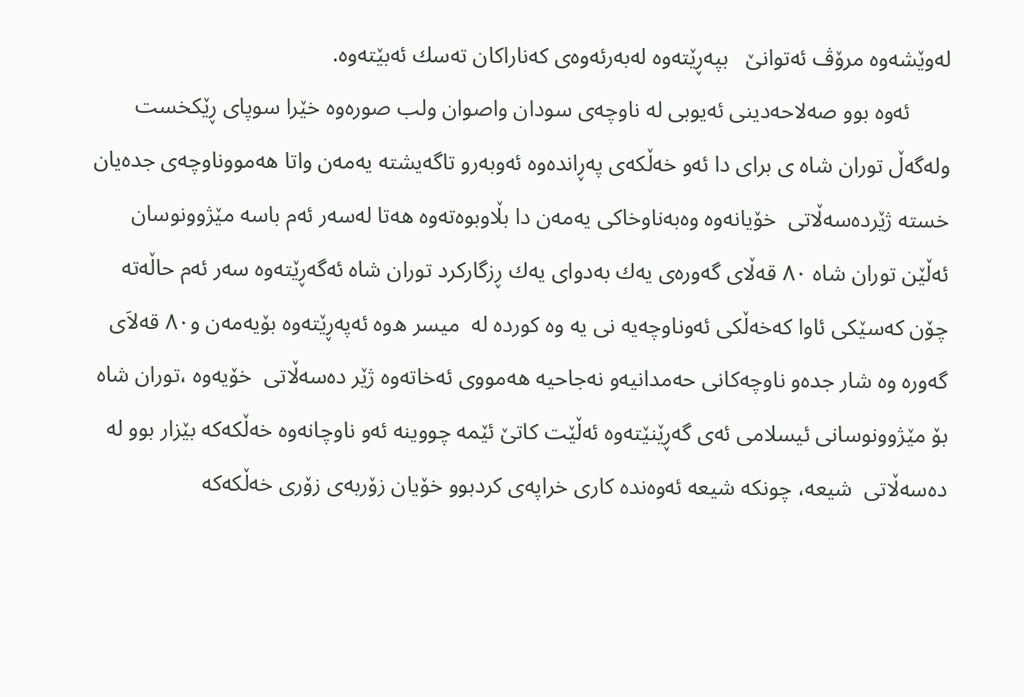له‌وێشه‌وه‌ مرۆڤ ئه‌توانێ‌   بپه‌ڕێته‌وه‌ له‌به‌رئه‌وه‌ی ‌کەناراکان ته‌سك ئه‌بێته‌وه.
       ئه‌وه‌ بوو صەلاحەدینی ئەیوبی له‌ ناوچه‌ی‌ سودان واصوان ولب صوره‌وه‌ خێرا سوپای‌ ڕێكخست وله‌گه‌ڵ توران شاه‌ ی‌ برای‌ دا ئه‌و خه‌ڵكه‌ی‌ په‌ڕانده‌وه‌ ئه‌وبه‌رو تاگه‌یشته‌ یه‌مه‌ن واتا هه‌مووناوچه‌ی‌ جده‌یان خسته‌ ژێردەسەڵاتی  خۆیانه‌وه‌ وه‌به‌ناوخاكی‌ یه‌مه‌ن دا بڵاوبوه‌ته‌وه‌ هه‌تا له‌سه‌ر ئه‌م باسه‌ مێژوونوسان ئه‌ڵێن توران شاه‌ ٨٠ قەڵای‌ گه‌وره‌ی‌ یه‌ك به‌دوای‌ یه‌ك ڕزگاركرد توران شاه‌ ئه‌گه‌ڕێته‌وه‌ سه‌ر ئه‌م حاڵه‌ته‌ چۆن كه‌سێكی‌ ئاوا كه‌خه‌ڵكی‌ ئه‌وناوچه‌یه‌ نی‌ یه‌ وه‌ كورده‌ له‌  میسر ه‌وه‌ ئه‌په‌ڕێته‌وه‌ بۆیه‌مه‌ن و٨٠ قه‌لاَی‌ گه‌وره‌ وه‌ شار جده‌و ناوچه‌كانی‌ حه‌مدانیه‌و نه‌جاحیه‌ هه‌مووی‌ ئه‌خاته‌وه‌ ژێر دەسەڵاتی  خۆیه‌وه‌ ،توران شاه‌ بۆ مێژوونوسانی‌ ئیسلامی‌ ئه‌ی‌ گه‌ڕێنێته‌وه‌ ئه‌ڵێت كاتێ‌ ئێمه‌ چووینه‌ ئه‌و ناوچانه‌وه‌ خه‌ڵكه‌كه‌ بێزار بوو له‌ دەسەڵاتی  شیعه،‌ چونكه‌ شیعه‌ ئه‌وه‌نده‌ كاری‌ خراپه‌ی‌ كردبوو خۆیان زۆربه‌ی‌ زۆری‌ خه‌ڵكه‌كه‌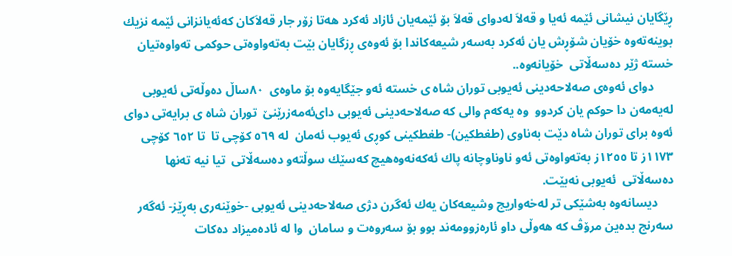ڕێگایان نیشانی‌ ئێمه‌ ئه‌یا و قه‌لاَ له‌دوای‌ قه‌لاَ بۆ ئێمه‌یان ئازاد ئه‌كرد هه‌تا زۆر جار قه‌لاَكان كه‌ئه‌یانزانی‌ ئێمه‌ نزیك بوینه‌ته‌وه‌ خۆیان شۆڕش یان ئه‌كرد به‌سه‌ر شیعه‌كاندا بۆ ئه‌وه‌ی‌ ڕزگایان بێت به‌ته‌واوه‌تی‌ حوكمی‌ ته‌واوه‌تیان خسته‌ ژێر دەسەڵاتی  خۆیانه‌وه‌..
      دوای‌ ئه‌وه‌ی‌ صەلاحەدینی ئەیوبی توران شاه‌ ی‌ خسته‌ ئه‌و جێگایه‌وه‌ بۆ ماوه‌ی‌  ٨٠ساڵ ده‌وڵه‌تی‌ ئه‌یوبی‌ له‌یه‌مه‌ن دا حوكم یان كردوو  وه‌ یه‌كه‌م والی‌ كه‌ صەلاحەدینی ئەیوبی دای‌ئه‌مه‌زرێنێ‌  توران شاه‌ ی‌ برایه‌تی‌ دوای‌ ئه‌وه‌ برای‌ توران شاه‌ دێت به‌ناوی‌ (طغطكین)- طغطكینی‌ کوڕی ئه‌یوب ئه‌مان  له‌ ٥٦٩ کۆچی تا  تا ٦٥٢ کۆچی ١١٧٣ز تا ١٢٥٥ز به‌ته‌واوه‌تی‌ ئه‌و ناوناوچانه‌ پاك ئه‌كه‌نه‌وه‌هیچ كه‌سێك سوڵته‌و دەسەڵاتی  تیا نیه‌ ته‌نها دەسەڵاتی  ئه‌یوبی‌ نه‌بێت.
     دیسانه‌وه‌ به‌شێكی‌ تر له‌خه‌واریج وشیعه‌كان یه‌ك ئه‌گرن دژی‌ صەلاحەدینی ئەیوبی -خوێنه‌ری‌ به‌ڕێز- ئه‌گه‌ر سه‌رنج بده‌ین مرۆڤ كه‌ هه‌وڵی ‌داو ئاره‌زوومه‌ند بوو بۆ سه‌روه‌ت و سامان  وا له‌ ئاده‌میزاد ده‌كات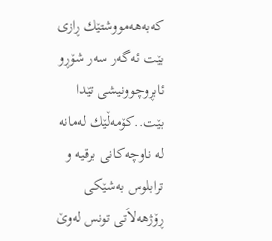كه‌به‌هه‌مووشتێك ڕازی‌ بێت ئه‌گه‌ر سه‌ر شۆڕو ئابڕوچوونیشی‌ تێدا بێت..كۆمه‌ڵێك له‌مانه‌ له‌ ناوچه‌كانی‌ برقیه‌ و ترابلوس به‌شێكی‌ ڕۆژهه‌لاَتی‌ تونس له‌وێ‌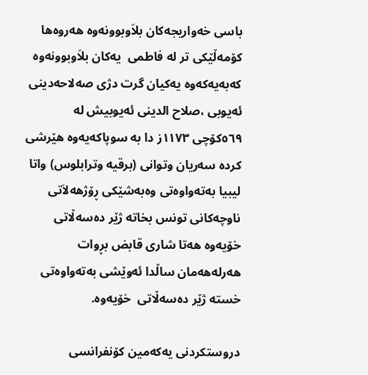باسی‌ خه‌واریجه‌كان بلاَوبوونه‌وه‌ هه‌روه‌ها كۆمه‌ڵێكی‌ تر له‌ فاطمی ‌ یه‌كان بلاَوبوونه‌وه‌ كه‌به‌یه‌كه‌وه‌ یه‌كیان گرت دژی‌ صەلاحەدینی ئەیوبی ،صلاح الدینی‌ ئه‌یوبیش له‌ ٥٦٩کۆچی ١١٧٣ز دا به‌ سوپاكه‌یه‌وه‌ هێرشی‌ كرده‌ سه‌ریان وتوانی‌ (برقیه‌ وترابلوس) واتا لیبیا به‌ته‌واوه‌تی‌ وه‌به‌شێكی‌ ڕۆژهه‌لاَتی‌ ناوچه‌كانی‌ تونس بخاته‌ ژێر دەسەڵاتی  خۆیه‌وه‌ هه‌تا شاری‌ قابض بڕوات هه‌رله‌هه‌مان ساڵدا ئه‌وێشی‌ به‌ته‌واوه‌تی‌ خسته‌ ژێر دەسەڵاتی  خۆیه‌وه‌.

دروستكردنی‌ یه‌كه‌مین كۆنفرانسی‌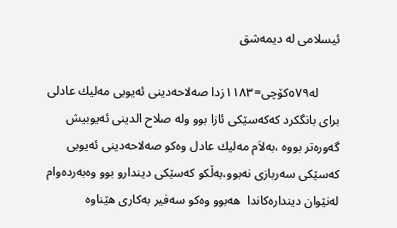ئیسلامی‌ له‌ دیمه‌شق

       له‌٥٧٩کۆچی=١١٨٣زدا صەلاحەدینی ئەیوبی مەلیك عادلی‌ برای‌ بانگكرد كه‌كه‌سێكی‌ ئازا بوو و‌له‌ صلاح الدینی‌ ئه‌یوبیش گه‌وره‌تر بووه‌ ،به‌لاَم مەلیك عادل وه‌كو صەلاحەدینی ئەیوبی كه‌سێكی‌ سه‌ربازی‌ نه‌بوو،به‌ڵكو كه‌سێكی‌ دیندارو بوو وه‌به‌رده‌وام له‌نێوان دینداره‌كاندا ‌ هه‌بوو وه‌كو سه‌فیر به‌كاری‌ هێناوه‌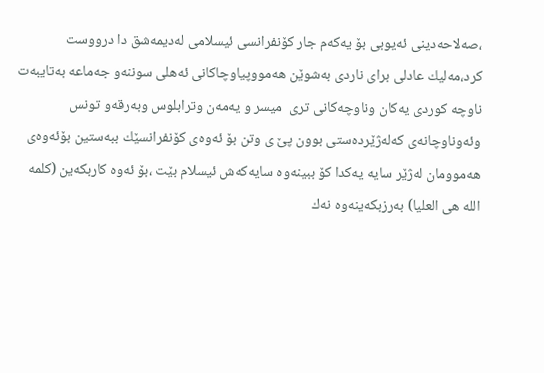،صەلاحەدینی ئەیوبی بۆ یه‌كه‌م جار كۆنفرانسی‌ ئیسلامی‌ له‌دیمه‌شق دا درووست كرد،مەلیك عادلی‌ برای‌ ناردی‌ به‌شوێن هه‌مووپیاوچاكانی‌ ئه‌هلی‌ سوننه‌و جه‌ماعه‌ به‌تایبه‌ت ناوچه‌ كوردی‌ یه‌كان وناوچه‌كانی‌ تری‌  میسر و یه‌مه‌ن وترابلوس وبه‌رقه‌و تونس وئه‌وناوچانه‌ی‌ كه‌له‌ژێرده‌ستی‌ بوون پێ‌ ی‌ وتن بۆ ئه‌وه‌ی‌ كۆنفرانسێك ببه‌ستین بۆئه‌وه‌ی‌ هه‌موومان له‌ژێر سایه‌ یه‌كدا كۆ ببینه‌وه‌ ‌سایه‌کەش‌ ئیسلام بێت ،‌بۆ ئه‌وه‌ كاربكه‌ین (كلمه‌ الله‌ هی‌ العلیا) به‌رزبكه‌ینه‌وه‌ نه‌ك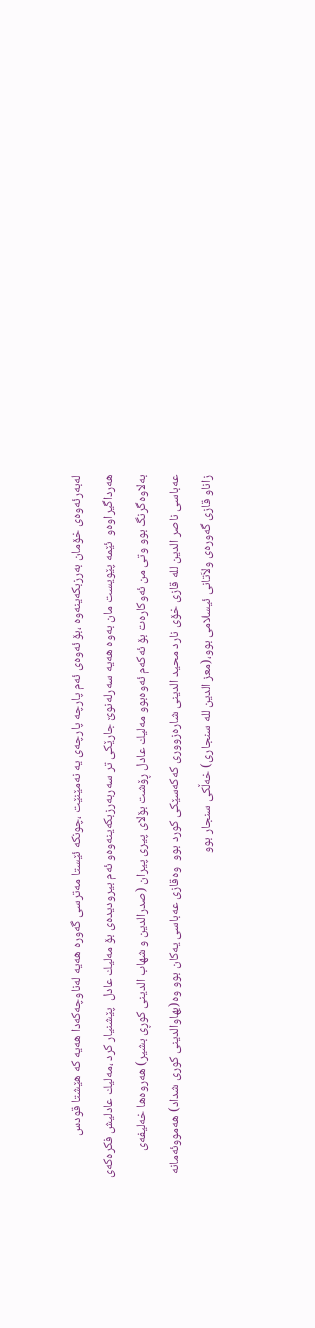له‌به‌رئه‌وه‌ی‌ خۆمان به‌رزبكه‌ینه‌وه‌ ،بۆ ئه‌وه‌ی‌ ئه‌م پارچه‌ پارچه‌ی‌ یه‌ نه‌مێنێت ،چونكه‌ ئێستا مه‌ترسی‌ گه‌وره‌ هه‌یه‌ له‌ناوچه‌كه‌دا هه‌یه‌ كه‌ هێشتا قودس هه‌رداگیراوه‌و  ئێمه‌ پێویست مان به‌وه‌ هه‌یه‌ سه‌رله‌نوێ‌ جارێكی‌ تر سه‌ربه‌رزبكه‌ینه‌وه‌و ئه‌م بیرودیدەی بۆ مەلیك عادل  پێشنیار کرد ،مەلیك عادلیش فكره‌كه‌ی‌ به‌لاوه‌گرنگ بوو وتی‌ من ئه‌وكاره‌ت بۆ ئه‌كه‌م ئه‌وه‌بوو مەلیك عادل ڕۆشت بۆلای‌ پیری‌ پیران (صدرالدین و شهاب الدینی‌ كوڕی‌ بشیر) هه‌روه‌ها خه‌لیفه‌ی‌ عه‌باسی‌ ناصر الدین لله‌ قازی‌ خۆی‌ نارد محید الدینی‌ شاره‌زووری‌ كه‌كه‌سێكی‌ كورد بوو  وه‌قازی‌ عه‌باسی‌ یه‌كان بوو وه‌(بها‌والدینی‌ كوری‌ شداد) هه‌مووئه‌مانه‌ زاناو قازی‌ گه‌وره‌ی‌ ولاَتانی‌ ئیسلامی‌ بوو،(معز الدین لله‌ سنجاری‌) خه‌ڵكی‌ سنجار بوو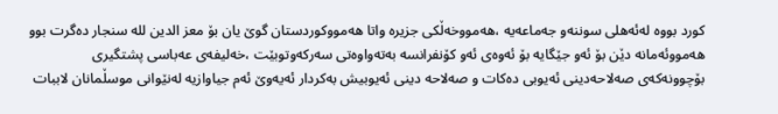كورد بووه‌ له‌ئه‌هلی‌ سوننه‌و جه‌ماعه‌یه‌ ،هه‌مووخه‌ڵكی‌ جزیره‌ واتا هه‌مووكوردستان گوێ‌ یان بۆ معز الدین لله‌ سنجار دەگرت بوو هه‌مووئه‌مانه‌ دێن بۆ ئه‌و جێگایه‌ بۆ ئه‌وه‌ی‌ ئه‌و كۆنفرانسه‌ به‌ته‌واوه‌تی‌ سەرکەوتوبێت ،خه‌لیفه‌ی‌ عه‌باسی‌ پشتگیری‌ بۆچوونه‌كه‌ی‌ صەلاحەدینی ئەیوبی ده‌كات و صەلاحە دینی‌ ئه‌یوبیش به‌كردار ئه‌یه‌وێ‌ ئه‌م جیاوازیە له‌نێوانی‌ موسڵمانان لاببات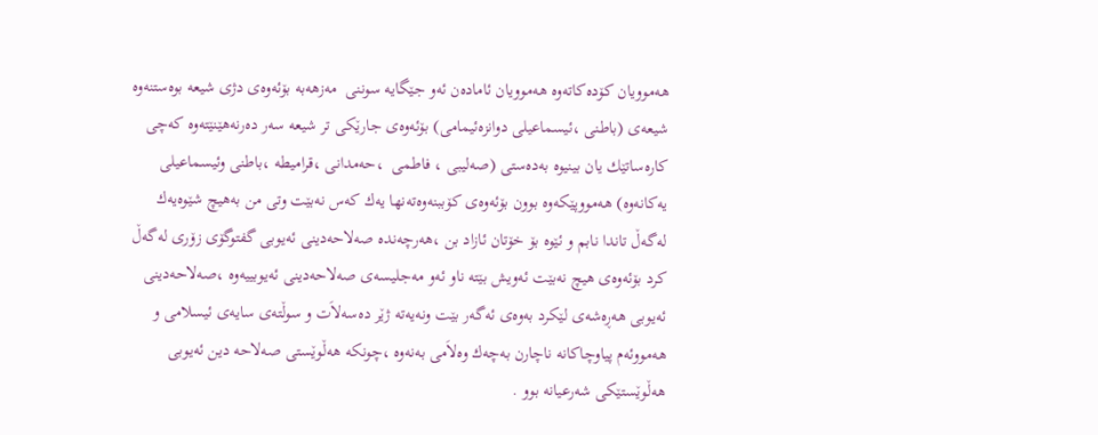هه‌موویان كۆده‌كاته‌وه‌ هه‌موویان ئاماده‌ن ئه‌و جێگایه‌ سوننی  مه‌زهه‌به‌ بۆئه‌وه‌ی‌ دژی‌ شیعه‌ بوه‌ستنه‌وه‌ شیعه‌ی‌ (باطنی‌ ،ئیسماعیلی‌ دوانزەئیمامی) بۆئه‌وه‌ی‌ جارێكی‌ تر شیعه‌ سه‌ر ده‌رنه‌هێنێته‌وه‌ كه‌چی‌ كاره‌ساتێك یان بینیوه‌ به‌ده‌ستی‌ (صه‌لیبی‌ ، فاطمی ‌ ،حه‌مدانی‌ ،قرامیطه ،باطنی‌ وئیسماعیلی‌ یه‌كانه‌وه‌) هه‌مووپێكه‌وه‌ بوون بۆئه‌وه‌ی‌ كۆببنه‌وه‌ته‌نها یه‌ك كه‌س نه‌بێت وتی‌ من به‌هیچ شێوه‌یه‌ك له‌گه‌ڵ تاندا نابم و ئێوه‌ بۆ خۆتان ئازاد بن ،هه‌رچه‌نده‌ صەلاحەدینی ئەیوبی گفتوگۆی‌ زۆری‌ له‌گه‌ڵ كرد بۆئه‌وه‌ی‌ هیچ نه‌بێت ئه‌ویش بێته‌ ناو ئەو مەجلیسەی‌ صەلاحەدینی ئەیوبییه‌وه‌ ،صەلاحەدینی ئەیوبی هه‌ڕه‌شه‌ی‌ لێكرد به‌وه‌ی‌ ئه‌گه‌ر بێت ونه‌یه‌ته‌ ژێر ده‌سه‌لاَت و سوڵته‌ی‌ سایه‌ی‌ ئیسلامی‌ و هه‌مووئه‌م پیاوچاكانه‌ ناچارن به‌چه‌ك وه‌لاَمی‌ به‌نه‌وه‌ ،چونكه‌ هه‌ڵوێستی‌ صەلاحە دین ئه‌یوبی‌ هه‌ڵوێستێكی‌ شه‌رعیانه‌ بوو .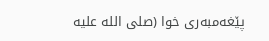پێغه‌مبه‌ری‌ خوا (صلی‌ الله‌ علیه‌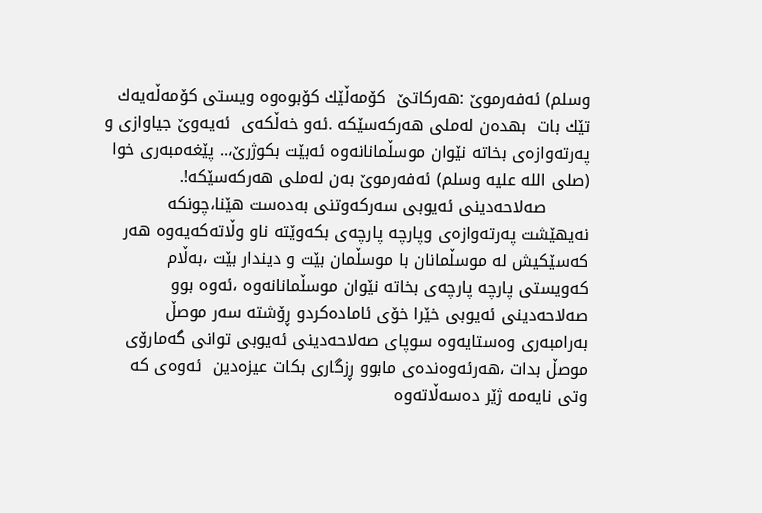وسلم) ئه‌فه‌رموێ‌ :هه‌ركاتێ‌  كۆمه‌ڵێك كۆبوه‌وه‌ ویستی‌ كۆمه‌ڵه‌یه‌ك تێك بات  بهدەن له‌ملی‌ هه‌ركه‌سێكه‌ .ئه‌و خه‌ڵكه‌ی‌  ئه‌یه‌وێ‌ جیاوازی‌ و په‌رته‌وازه‌ی‌ بخاته‌ نێوان موسڵمانانه‌وه‌ ئه‌بێت بكوژرێ‌،.. پێغه‌مبه‌ری‌ خوا (صلی‌ الله‌ علیه‌ وسلم) ئه‌فه‌رموێ‌ به‌ن له‌ملی‌ هه‌ركه‌سێكه!.
        صەلاحەدینی ئەیوبی سه‌ركه‌وتنی‌ به‌ده‌ست هێنا،چونكه‌ نه‌یهێشت په‌رته‌وازه‌ی‌ وپارچه‌ پارچه‌ی‌ بكه‌وێته‌ ناو وڵاته‌كه‌یه‌وه‌ هه‌ر كه‌سێكیش له‌ موسڵمانان با موسڵمان بێت و دیندار بێت ،به‌ڵام كه‌ویستی‌ پارچه‌ پارچه‌ی‌ بخاته‌ نێوان موسڵمانانه‌وه‌ ،ئه‌وه‌ بوو صەلاحەدینی ئەیوبی خێرا خۆی‌ ئاماده‌كردو ڕۆشته‌ سه‌ر موصڵ به‌رامبه‌ری‌ وه‌ستایه‌وه ‌سوپای‌ صەلاحەدینی ئەیوبی توانی‌ گه‌مارۆی‌ موصڵ بدات ،هه‌رئه‌وه‌نده‌ی‌ مابوو ڕزگاری‌ بكات عیزەدین  ئه‌وه‌ی‌ كه‌ وتی‌ نایه‌مه‌ ژێر ده‌سه‌ڵاته‌وه‌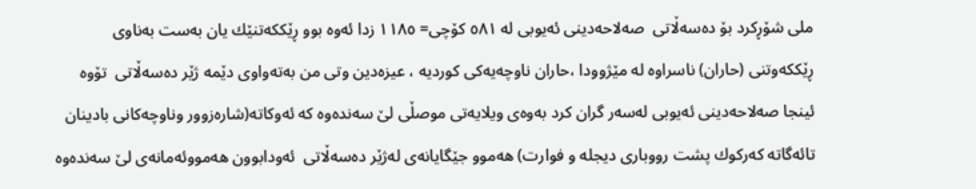ملی‌ شۆڕكرد بۆ دەسەڵاتی  صەلاحەدینی ئەیوبی له‌ ٥٨١ کۆچی= ١١٨٥ زدا ئه‌وه‌ بوو ڕێككه‌تنێك یان به‌ست به‌ناوی‌ ڕێككه‌وتنی‌ (حاران) ناسراوه‌ له‌ مێژوودا ،حاران ناوچه‌یه‌كی‌ كوردیه‌ ، عیزەدین وتی‌ من به‌ته‌واوی‌ دێمه‌ ژێر دەسەڵاتی  تۆوه‌ ئینجا صەلاحەدینی ئەیوبی له‌سه‌ر گران كرد به‌وه‌ی‌ ویلایه‌تی‌ موصڵی‌ لێ‌ سه‌نده‌وه‌ كه ‌ئەو‌كاته‌(شاره‌زوور وناوچه‌كانی‌ بادینان تائه‌گاته‌ كه‌ركوك پشت رووباری دیجلە و فوارت) هه‌موو جێگایانه‌ی‌ له‌ژێر دەسەڵاتی  ئه‌ودابوون هه‌مووئه‌مانه‌ی‌ لێ‌ سه‌نده‌وه‌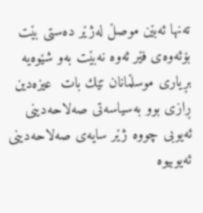ته‌نها ئه‌بێن موصڵ له‌ژێر ده‌ستی‌ بێت بۆئه‌وه‌ی‌ فێر ئه‌وه‌ نه‌بێت به‌و شێوه‌یه‌ بڕیاری‌ موسڵمانان تێك بات  عیزەدین ڕازی‌ بوو به‌سیاسه‌تی‌ صەلاحەدینی ئەیوبی چووه‌ ژێر سایه‌ی‌ صەلاحەدینی ئەیوبیوه‌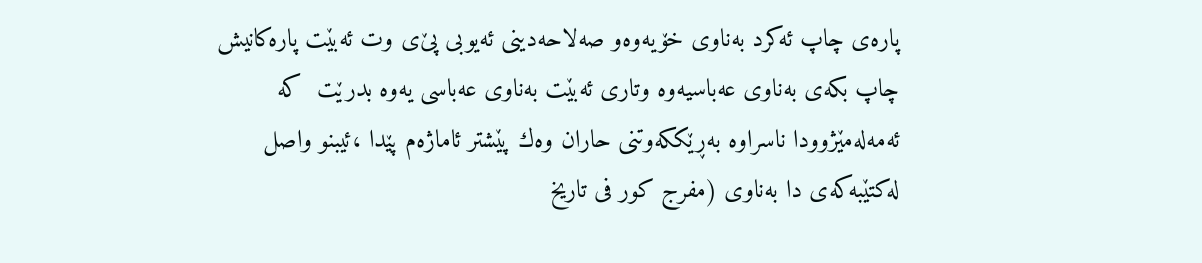پاره‌ی‌ چاپ ئه‌كرد به‌ناوی‌ خۆیه‌وه‌و صەلاحەدینی ئەیوبی پێ‌ی‌ وت ئه‌بێت پاره‌كانیش چاپ بكه‌ی‌ بەناوی عەباسیەوە وتاری‌ ئه‌بێت به‌ناوی‌ عه‌باسی‌ یه‌وه‌ بدرێت  كه‌ ئه‌مه‌له‌مێژوودا ناسراوه‌ به‌ڕێككه‌وتنی‌ حاران وەك پێشتر ئاماژەم پێدا ،ئیبنو واصل له‌كتێبه‌كه‌ی‌ دا به‌ناوی‌ (مفرج كور فی‌ تاریخ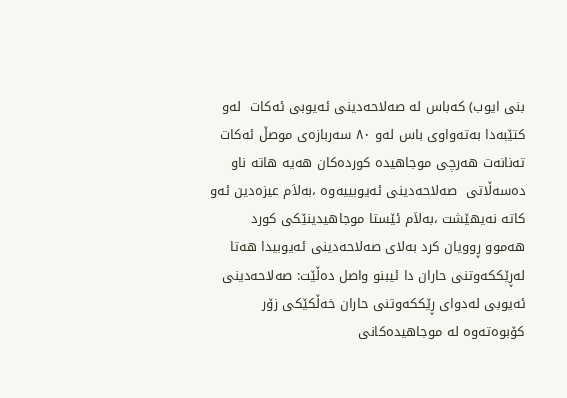بنی‌ ایوب) كه‌باس له‌ صەلاحەدینی ئەیوبی ئه‌كات  له‌و كتێبه‌دا به‌ته‌واوی‌ باس له‌و ٨٠ سه‌ربازه‌ی‌ موصڵ ئه‌كات ته‌نانه‌ت هه‌رچی‌ موجاهیده‌ كورده‌كان هه‌یه‌ هاته‌ ناو دەسەڵاتی  صەلاحەدینی ئەیوبییه‌وه‌ ،به‌لاَم عیزەدین ئه‌و كاته‌ نه‌یهێشت ،به‌لاَم ئێستا موجاهیدینێكی‌ كورد هه‌موو ڕوویان كرد به‌لای‌ صەلاحەدینی ئەیوبیدا هه‌تا له‌ڕێككه‌وتنی‌ حاران دا ئیبنو واصل ده‌ڵێت: صەلاحەدینی ئەیوبی له‌دوای‌ ڕێككه‌وتنی‌ حاران خه‌ڵكێكی‌ زۆر كۆبوه‌ته‌وه‌ له‌ موجاهیده‌كانی‌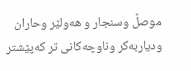موصڵ وسنجار و هه‌ولێر وحاران ودیاربەكر وناوچه‌كانی‌ تر كه‌پێشتر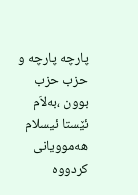پارچه‌ پارچه‌ و حزب حزب بوون ،به‌لاَم ئێستا ئیسلام هه‌موویانی‌ كردووه‌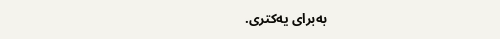به‌برای‌ یه‌كتری.